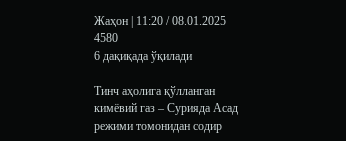Жаҳон | 11:20 / 08.01.2025
4580
6 дақиқада ўқилади

Тинч аҳолига қўлланган кимёвий газ – Сурияда Асад режими томонидан содир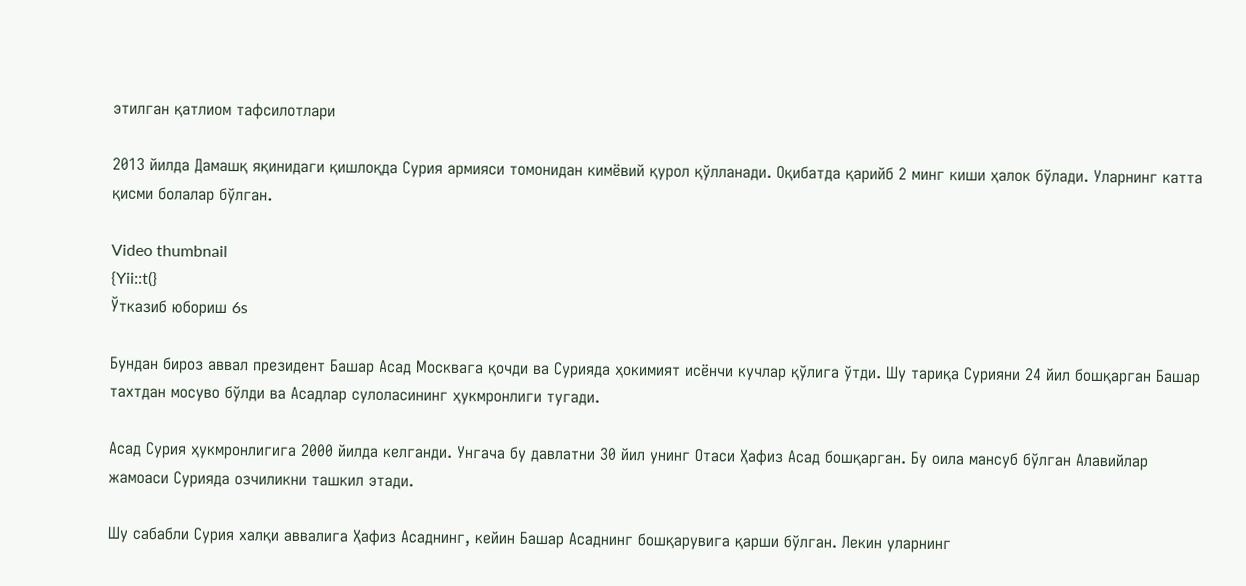этилган қатлиом тафсилотлари

2013 йилда Дамашқ яқинидаги қишлоқда Сурия армияси томонидан кимёвий қурол қўлланади. Оқибатда қарийб 2 минг киши ҳалок бўлади. Уларнинг катта қисми болалар бўлган.

Video thumbnail
{Yii::t(}
Ўтказиб юбориш 6s

Бундан бироз аввал президент Башар Асад Москвага қочди ва Сурияда ҳокимият исёнчи кучлар қўлига ўтди. Шу тариқа Сурияни 24 йил бошқарган Башар тахтдан мосуво бўлди ва Асадлар сулоласининг ҳукмронлиги тугади.

Асад Сурия ҳукмронлигига 2000 йилда келганди. Унгача бу давлатни 30 йил унинг Отаси Ҳафиз Асад бошқарган. Бу оила мансуб бўлган Алавийлар жамоаси Сурияда озчиликни ташкил этади.

Шу сабабли Сурия халқи аввалига Ҳафиз Асаднинг, кейин Башар Асаднинг бошқарувига қарши бўлган. Лекин уларнинг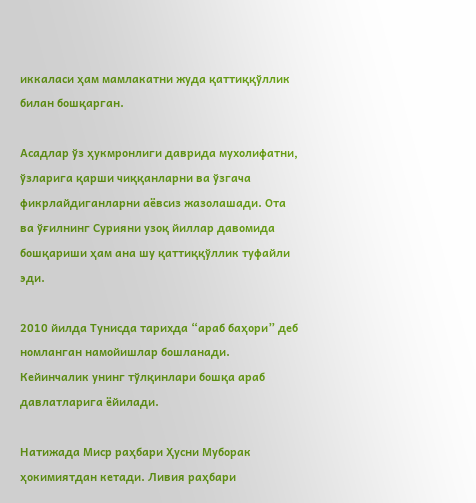иккаласи ҳам мамлакатни жуда қаттиққўллик билан бошқарган.

Асадлар ўз ҳукмронлиги даврида мухолифатни, ўзларига қарши чиққанларни ва ўзгача фикрлайдиганларни аёвсиз жазолашади. Ота ва ўғилнинг Сурияни узоқ йиллар давомида бошқариши ҳам ана шу қаттиққўллик туфайли эди.

2010 йилда Тунисда тарихда “араб баҳори” деб номланган намойишлар бошланади. Кейинчалик унинг тўлқинлари бошқа араб давлатларига ёйилади.

Натижада Миср раҳбари Ҳусни Муборак ҳокимиятдан кетади. Ливия раҳбари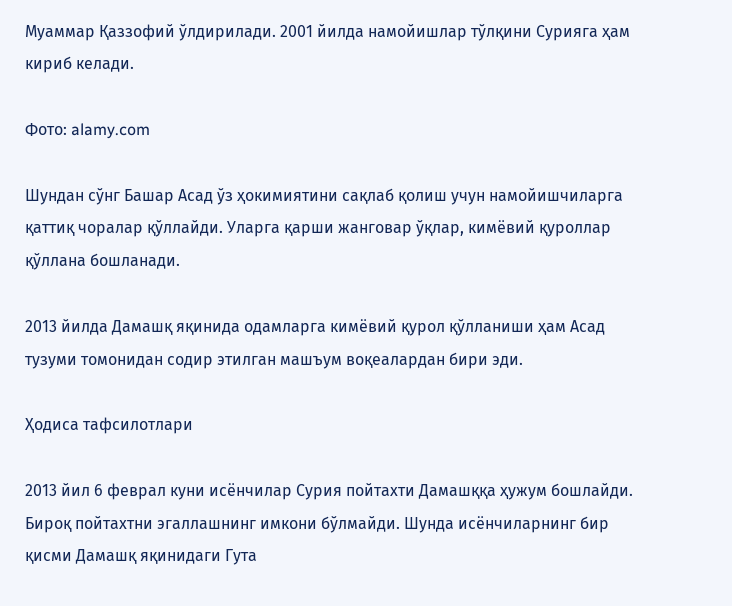Муаммар Қаззофий ўлдирилади. 2001 йилда намойишлар тўлқини Сурияга ҳам кириб келади.

Фото: alamy.com

Шундан сўнг Башар Асад ўз ҳокимиятини сақлаб қолиш учун намойишчиларга қаттиқ чоралар қўллайди. Уларга қарши жанговар ўқлар, кимёвий қуроллар қўллана бошланади.

2013 йилда Дамашқ яқинида одамларга кимёвий қурол қўлланиши ҳам Асад тузуми томонидан содир этилган машъум воқеалардан бири эди.

Ҳодиса тафсилотлари

2013 йил 6 феврал куни исёнчилар Сурия пойтахти Дамашққа ҳужум бошлайди. Бироқ пойтахтни эгаллашнинг имкони бўлмайди. Шунда исёнчиларнинг бир қисми Дамашқ яқинидаги Гута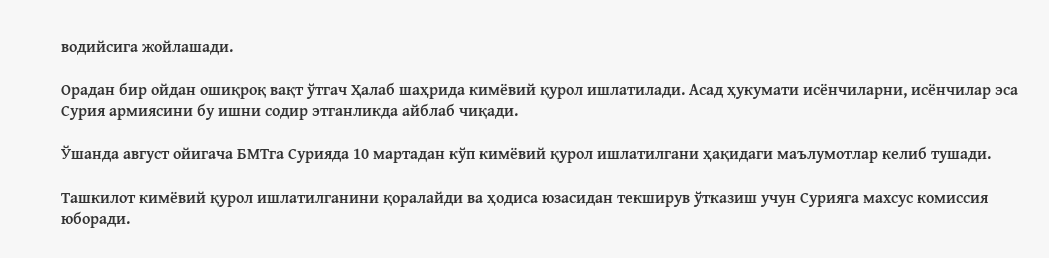водийсига жойлашади.

Орадан бир ойдан ошиқроқ вақт ўтгач Ҳалаб шаҳрида кимёвий қурол ишлатилади. Асад ҳукумати исёнчиларни, исёнчилар эса Сурия армиясини бу ишни содир этганликда айблаб чиқади.

Ўшанда август ойигача БМТга Сурияда 10 мартадан кўп кимёвий қурол ишлатилгани ҳақидаги маълумотлар келиб тушади.

Ташкилот кимёвий қурол ишлатилганини қоралайди ва ҳодиса юзасидан текширув ўтказиш учун Сурияга махсус комиссия юборади.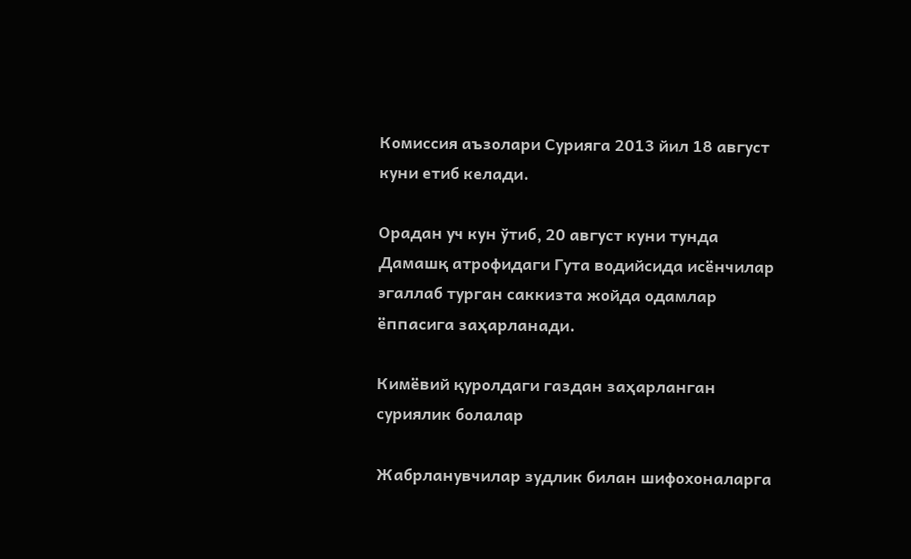Комиссия аъзолари Сурияга 2013 йил 18 август куни етиб келади.

Орадан уч кун ўтиб, 20 август куни тунда Дамашқ атрофидаги Гута водийсида исёнчилар эгаллаб турган саккизта жойда одамлар ёппасига заҳарланади.

Кимёвий қуролдаги газдан заҳарланган суриялик болалар

Жабрланувчилар зудлик билан шифохоналарга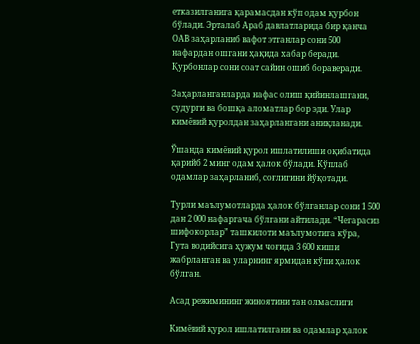етказилганига қарамасдан кўп одам қурбон бўлади. Эрталаб Араб давлатларида бир қанча ОАВ заҳарланиб вафот этганлар сони 500 нафардан ошгани ҳақида хабар беради. Қурбонлар сони соат сайин ошиб бораверади.

Заҳарланганларда нафас олиш қийинлашгани, судурги ва бошқа аломатлар бор эди. Улар кимёвий қуролдан заҳарлангани аниқланади.

Ўшанда кимёвий қурол ишлатилиши оқибатида қарийб 2 минг одам ҳалок бўлади. Кўплаб одамлар заҳарланиб, соғлигини йўқотади.

Турли маълумотларда ҳалок бўлганлар сони 1 500 дан 2 000 нафаргача бўлгани айтилади. “Чегарасиз шифокорлар” ташкилоти маълумотига кўра, Гута водийсига ҳужум чоғида 3 600 киши жабрланган ва уларнинг ярмидан кўпи ҳалок бўлган.

Асад режимининг жиноятини тан олмаслиги

Кимёвий қурол ишлатилгани ва одамлар ҳалок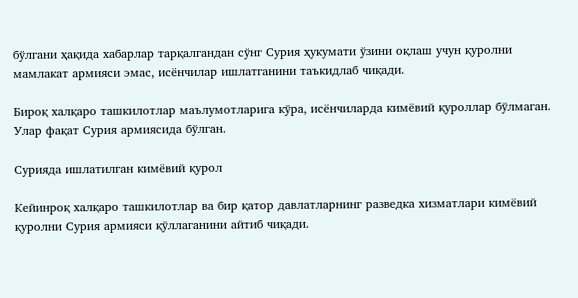бўлгани ҳақида хабарлар тарқалгандан сўнг Сурия ҳукумати ўзини оқлаш учун қуролни мамлакат армияси эмас, исёнчилар ишлатганини таъкидлаб чиқади.

Бироқ халқаро ташкилотлар маълумотларига кўра, исёнчиларда кимёвий қуроллар бўлмаган. Улар фақат Сурия армиясида бўлган.

Сурияда ишлатилган кимёвий қурол

Кейинроқ халқаро ташкилотлар ва бир қатор давлатларнинг разведка хизматлари кимёвий қуролни Сурия армияси қўллаганини айтиб чиқади.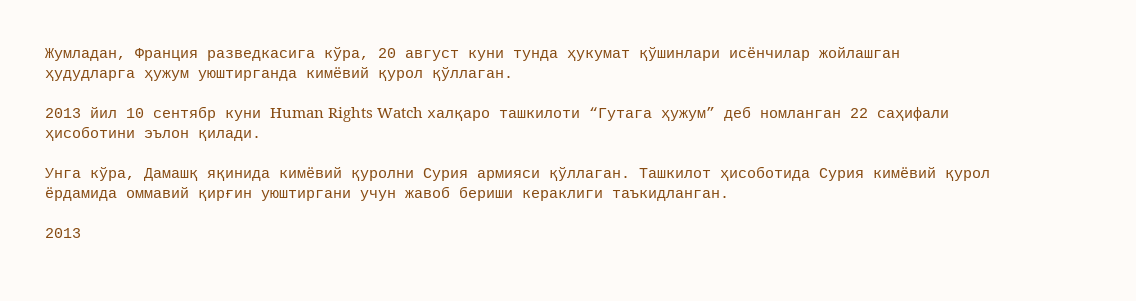Жумладан, Франция разведкасига кўра, 20 август куни тунда ҳукумат қўшинлари исёнчилар жойлашган ҳудудларга ҳужум уюштирганда кимёвий қурол қўллаган.

2013 йил 10 сентябр куни Human Rights Watch халқаро ташкилоти “Гутага ҳужум” деб номланган 22 саҳифали ҳисоботини эълон қилади.

Унга кўра, Дамашқ яқинида кимёвий қуролни Сурия армияси қўллаган. Ташкилот ҳисоботида Сурия кимёвий қурол ёрдамида оммавий қирғин уюштиргани учун жавоб бериши кераклиги таъкидланган.

2013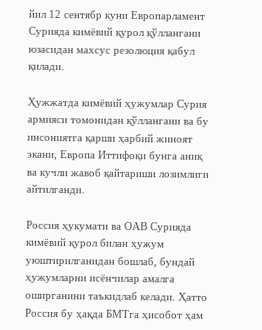йил 12 сентябр куни Европарламент Сурияда кимёвий қурол қўллангани юзасидан махсус резолюция қабул қилади.

Ҳужжатда кимёвий ҳужумлар Сурия армияси томонидан қўллангани ва бу инсониятга қарши ҳарбий жиноят экани, Европа Иттифоқи бунга аниқ ва кучли жавоб қайтариши лозимлиги айтилганди.

Россия ҳукумати ва ОАВ Сурияда кимёвий қурол билан ҳужум уюштирилганидан бошлаб, бундай ҳужумларни исёнчилар амалга оширганини таъкидлаб келади. Ҳатто Россия бу ҳақда БМТга ҳисобот ҳам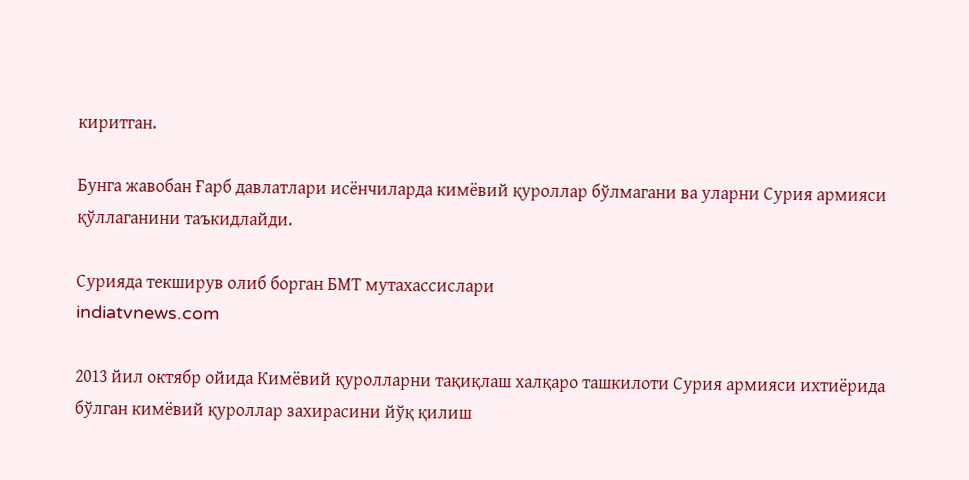киритган.

Бунга жавобан Ғарб давлатлари исёнчиларда кимёвий қуроллар бўлмагани ва уларни Сурия армияси қўллаганини таъкидлайди.

Сурияда текширув олиб борган БМТ мутахассислари
indiatvnews.com

2013 йил октябр ойида Кимёвий қуролларни тақиқлаш халқаро ташкилоти Сурия армияси ихтиёрида бўлган кимёвий қуроллар захирасини йўқ қилиш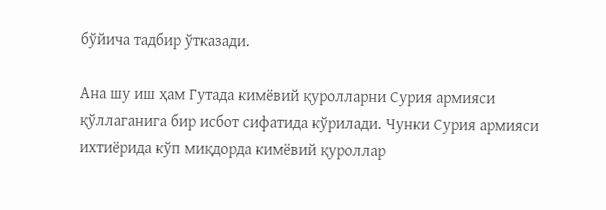бўйича тадбир ўтказади.

Ана шу иш ҳам Гутада кимёвий қуролларни Сурия армияси қўллаганига бир исбот сифатида кўрилади. Чунки Сурия армияси ихтиёрида кўп миқдорда кимёвий қуроллар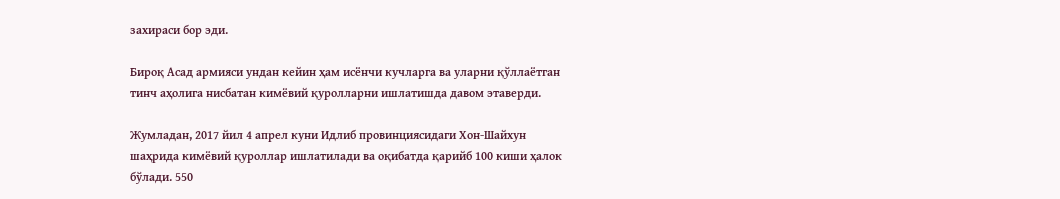захираси бор эди.

Бироқ Асад армияси ундан кейин ҳам исёнчи кучларга ва уларни қўллаётган тинч аҳолига нисбатан кимёвий қуролларни ишлатишда давом этаверди.

Жумладан, 2017 йил 4 апрел куни Идлиб провинциясидаги Хон-Шайхун шаҳрида кимёвий қуроллар ишлатилади ва оқибатда қарийб 100 киши ҳалок бўлади. 550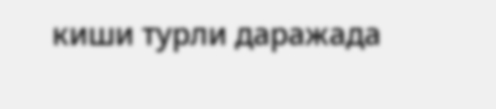киши турли даражада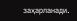заҳарланади.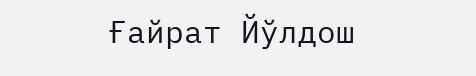Ғайрат Йўлдош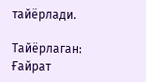тайёрлади.

Тайёрлаган:  Ғайрат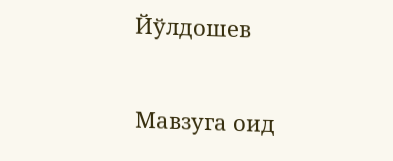Йўлдошев

Мавзуга оид